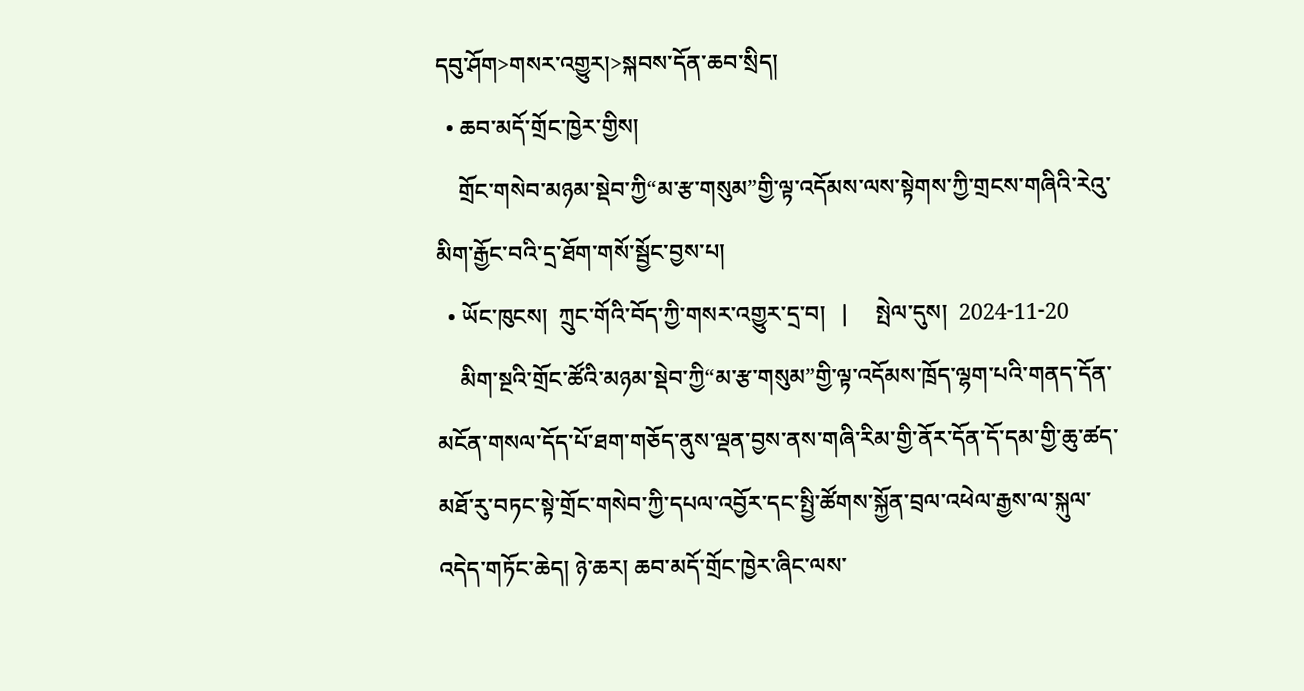དབུ་ཤོག>གསར་འགྱུར།>སྐབས་དོན་ཆབ་སྲིད།
  • ཆབ་མདོ་གྲོང་ཁྱེར་གྱིས།
    གྲོང་གསེབ་མཉམ་སྡེབ་ཀྱི“མ་རྩ་གསུམ”གྱི་ལྟ་འདོམས་ལས་སྟེགས་ཀྱི་གྲངས་གཞིའི་རེའུ་མིག་རྒྱོང་བའི་དྲ་ཐོག་གསོ་སྦྱོང་བྱས་པ།
  • ཡོང་ཁུངས།  ཀྲུང་གོའི་བོད་ཀྱི་གསར་འགྱུར་དྲ་བ།   |     སྤེལ་དུས།  2024-11-20
    མིག་སྔའི་གྲོང་ཚོའི་མཉམ་སྡེབ་ཀྱི“མ་རྩ་གསུམ”གྱི་ལྟ་འདོམས་ཁྲོད་ལྷག་པའི་གནད་དོན་མངོན་གསལ་དོད་པོ་ཐག་གཅོད་ནུས་ལྡན་བྱས་ནས་གཞི་རིམ་གྱི་ནོར་དོན་དོ་དམ་གྱི་ཆུ་ཚད་མཐོ་རུ་བཏང་སྟེ་གྲོང་གསེབ་ཀྱི་དཔལ་འབྱོར་དང་སྤྱི་ཚོགས་སྐྱོན་བྲལ་འཕེལ་རྒྱས་ལ་སྐུལ་འདེད་གཏོང་ཆེད། ཉེ་ཆར། ཆབ་མདོ་གྲོང་ཁྱེར་ཞིང་ལས་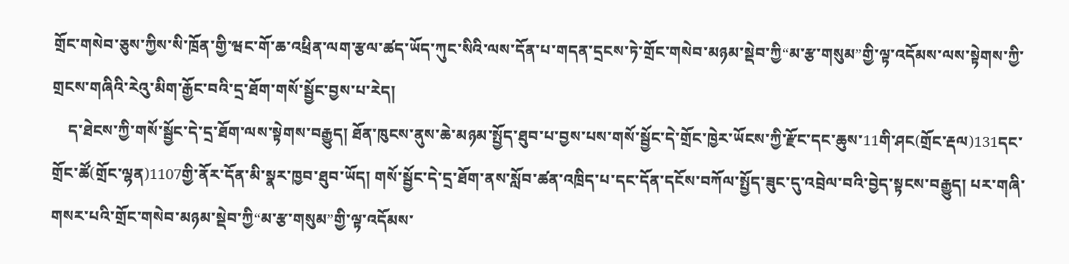གྲོང་གསེབ་ཅུས་ཀྱིས་སི་ཁྲོན་གྱི་ཝང་གོ་ཆ་འཕྲིན་ལག་རྩལ་ཚད་ཡོད་ཀུང་སིའི་ལས་དོན་པ་གདན་དྲངས་ཏེ་གྲོང་གསེབ་མཉམ་སྡེབ་ཀྱི“མ་རྩ་གསུམ”གྱི་ལྟ་འདོམས་ལས་སྟེགས་ཀྱི་གྲངས་གཞིའི་རེའུ་མིག་རྒྱོང་བའི་དྲ་ཐོག་གསོ་སྦྱོང་བྱས་པ་རེད།
    ད་ཐེངས་ཀྱི་གསོ་སྦྱོང་དེ་དྲ་ཐོག་ལས་སྟེགས་བརྒྱུད། ཐོན་ཁུངས་ནུས་ཆེ་མཉམ་སྤྱོད་ཐུབ་པ་བྱས་པས་གསོ་སྦྱོང་དེ་གྲོང་ཁྱེར་ཡོངས་ཀྱི་རྫོང་དང་ཆུས་11གི་ཤང(གྲོང་རྡལ)131དང་གྲོང་ཚོ(གྲོང་ལྷན)1107གྱི་ནོར་དོན་མི་སྣར་ཁྱབ་ཐུབ་ཡོད། གསོ་སྦྱོང་དེ་དྲ་ཐོག་ནས་སློབ་ཚན་འཁྲིད་པ་དང་དོན་དངོས་བཀོལ་སྤྱོད་ཟུང་དུ་འབྲེལ་བའི་བྱེད་སྟངས་བརྒྱུད། པར་གཞི་གསར་པའི་གྲོང་གསེབ་མཉམ་སྡེབ་ཀྱི“མ་རྩ་གསུམ”གྱི་ལྟ་འདོམས་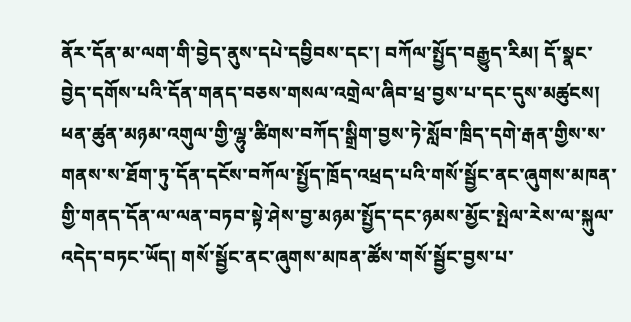ནོར་དོན་མ་ལག་གི་བྱེད་ནུས་དཔེ་དབྱིབས་དང་། བཀོལ་སྤྱོད་བརྒྱུད་རིམ། དོ་སྣང་བྱེད་དགོས་པའི་དོན་གནད་བཅས་གསལ་འགྲེལ་ཞིབ་ཕྲ་བྱས་པ་དང་དུས་མཚུངས། ཕན་ཚུན་མཉམ་འགུལ་གྱི་ལྷུ་ཚིགས་བཀོད་སྒྲིག་བྱས་ཏེ་སློབ་ཁྲིད་དགེ་རྒན་གྱིས་ས་གནས་ས་ཐོག་ཏུ་དོན་དངོས་བཀོལ་སྤྱོད་ཁྲོད་འཕྲད་པའི་གསོ་སྦྱོང་ནང་ཞུགས་མཁན་གྱི་གནད་དོན་ལ་ལན་བཏབ་སྟེ་ཤེས་བྱ་མཉམ་སྤྱོད་དང་ཉམས་མྱོང་སྤེལ་རེས་ལ་སྐུལ་འདེད་བཏང་ཡོད། གསོ་སྦྱོང་ནང་ཞུགས་མཁན་ཚོས་གསོ་སྦྱོང་བྱས་པ་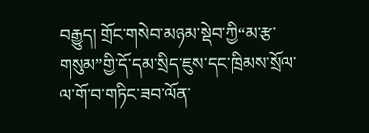བརྒྱུད། གྲོང་གསེབ་མཉམ་སྡེབ་ཀྱི“མ་རྩ་གསུམ”གྱི་དོ་དམ་སྲིད་ཇུས་དང་ཁྲིམས་སྲོལ་ལ་གོ་བ་གཏིང་ཟབ་ལོན་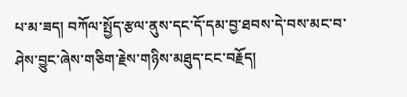པ་མ་ཟད། བཀོལ་སྤྱོད་རྩལ་ནུས་དང་དོ་དམ་བྱ་ཐབས་དེ་བས་མང་བ་ཤེས་བྱུང་ཞེས་གཅིག་རྗེས་གཉིས་མཐུད་ངང་བརྗོད།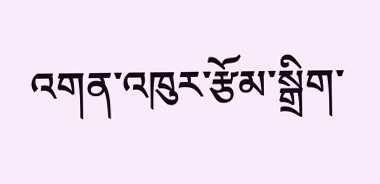འགན་འཁུར་རྩོམ་སྒྲིག་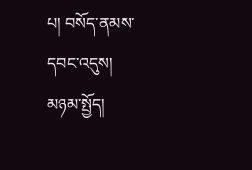པ། བསོད་ནམས་དབང་འདུས།
མཉམ་སྤྱོད།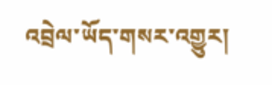འབྲེལ་ཡོད་གསར་འགྱུར།